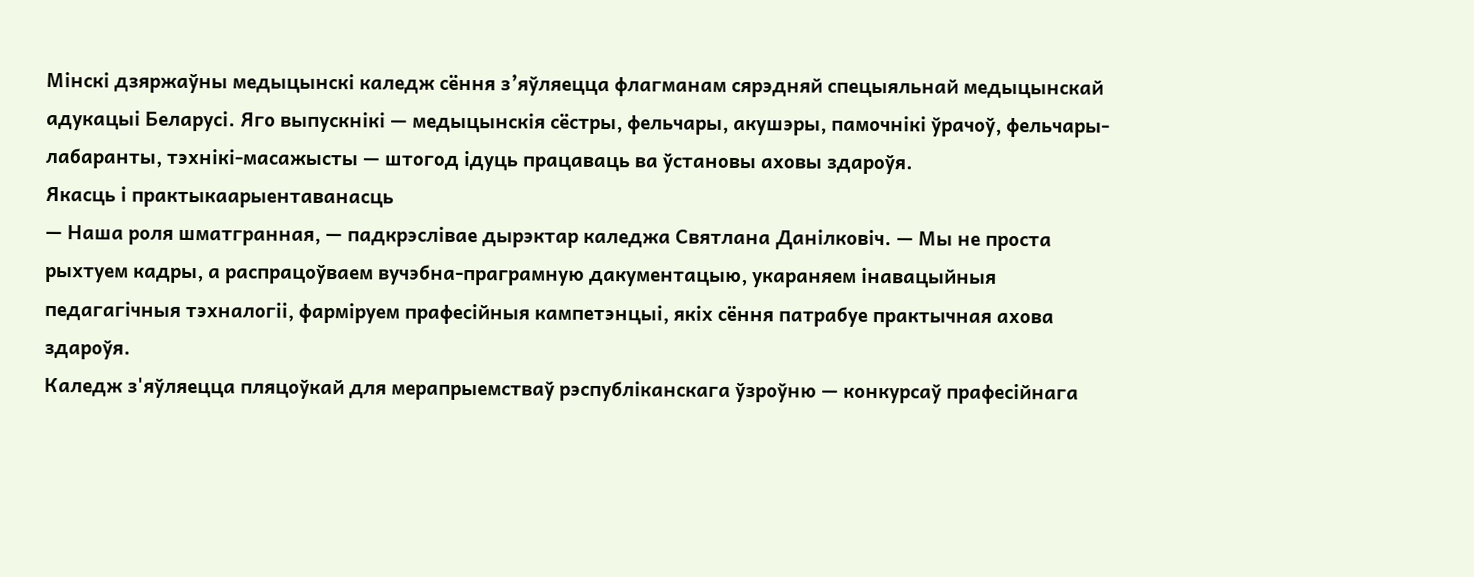Мінскі дзяржаўны медыцынскі каледж сёння з’яўляецца флагманам сярэдняй спецыяльнай медыцынскай адукацыі Беларусі. Яго выпускнікі — медыцынскія сёстры, фельчары, акушэры, памочнікі ўрачоў, фельчары-лабаранты, тэхнікі-масажысты — штогод ідуць працаваць ва ўстановы аховы здароўя.
Якасць і практыкаарыентаванасць
— Наша роля шматгранная, — падкрэслівае дырэктар каледжа Святлана Данілковіч. — Мы не проста рыхтуем кадры, а распрацоўваем вучэбна-праграмную дакументацыю, укараняем інавацыйныя педагагічныя тэхналогіі, фарміруем прафесійныя кампетэнцыі, якіх сёння патрабуе практычная ахова здароўя.
Каледж з'яўляецца пляцоўкай для мерапрыемстваў рэспубліканскага ўзроўню — конкурсаў прафесійнага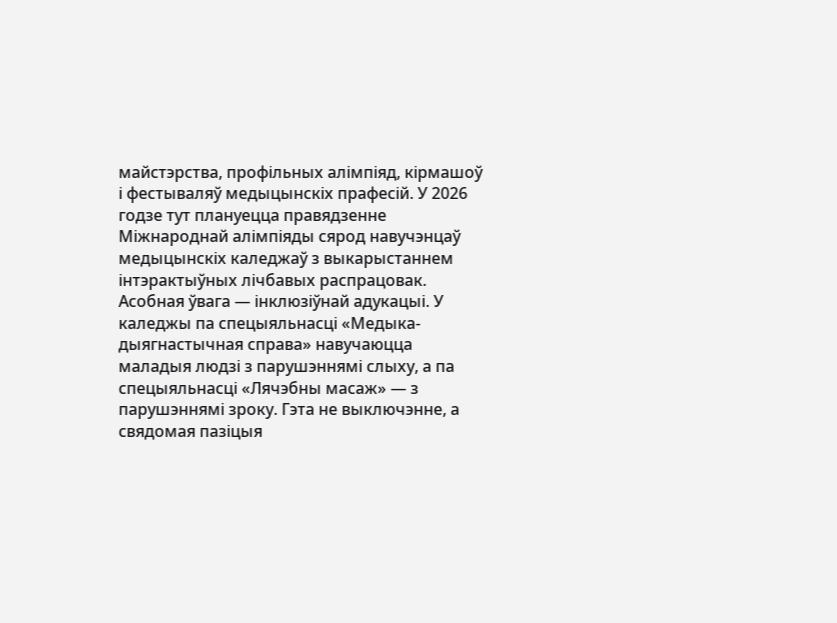майстэрства, профільных алімпіяд, кірмашоў і фестываляў медыцынскіх прафесій. У 2026 годзе тут плануецца правядзенне Міжнароднай алімпіяды сярод навучэнцаў медыцынскіх каледжаў з выкарыстаннем інтэрактыўных лічбавых распрацовак.
Асобная ўвага — інклюзіўнай адукацыі. У каледжы па спецыяльнасці «Медыка-дыягнастычная справа» навучаюцца маладыя людзі з парушэннямі слыху, а па спецыяльнасці «Лячэбны масаж» — з парушэннямі зроку. Гэта не выключэнне, а свядомая пазіцыя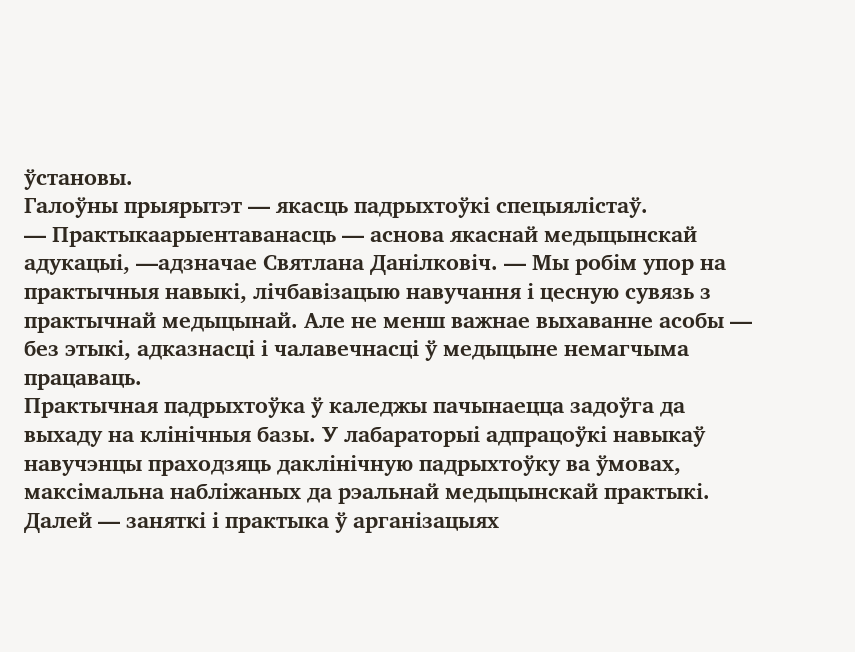ўстановы.
Галоўны прыярытэт — якасць падрыхтоўкі спецыялістаў.
— Практыкаарыентаванасць — аснова якаснай медыцынскай адукацыі, —адзначае Святлана Данілковіч. — Мы робім упор на практычныя навыкі, лічбавізацыю навучання і цесную сувязь з практычнай медыцынай. Але не менш важнае выхаванне асобы — без этыкі, адказнасці і чалавечнасці ў медыцыне немагчыма працаваць.
Практычная падрыхтоўка ў каледжы пачынаецца задоўга да выхаду на клінічныя базы. У лабараторыі адпрацоўкі навыкаў навучэнцы праходзяць даклінічную падрыхтоўку ва ўмовах, максімальна набліжаных да рэальнай медыцынскай практыкі. Далей — заняткі і практыка ў арганізацыях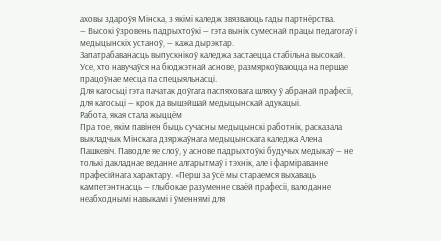аховы здароўя Мінска, з якімі каледж звязваюць гады партнёрства.
— Высокі ўзровень падрыхтоўкі — гэта вынік сумеснай працы педагогаў і медыцынскіх устаноў, — кажа дырэктар.
Запатрабаванасць выпускнікоў каледжа застаецца стабільна высокай. Усе, хто навучаўся на бюджэтнай аснове, размяркоўваюцца на першае працоўнае месца па спецыяльнасці.
Для кагосьці гэта пачатак доўгага паспяховага шляху ў абранай прафесіі, для кагосьці — крок да вышэйшай медыцынскай адукацыі.
Работа, якая стала жыццём
Пра тое, якім павінен быць сучасны медыцынскі работнік, расказала выкладчык Мінскага дзяржаўнага медыцынскага каледжа Алена Пашкевіч. Паводле яе слоў, у аснове падрыхтоўкі будучых медыкаў — не толькі дакладнае веданне алгарытмаў і тэхнік, але і фарміраванне прафесійнага характару. «Перш за ўсё мы стараемся выхаваць кампетэнтнасць — глыбокае разуменне сваёй прафесіі, валоданне неабходнымі навыкамі і ўменнямі для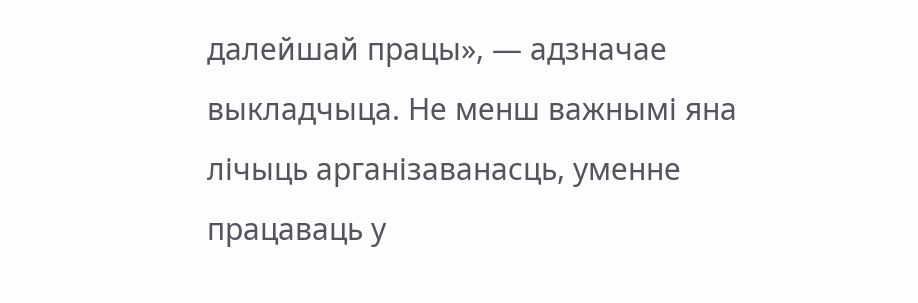далейшай працы», — адзначае выкладчыца. Не менш важнымі яна лічыць арганізаванасць, уменне працаваць у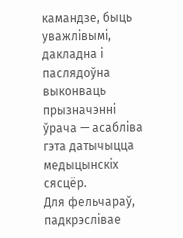камандзе, быць уважлівымі, дакладна і паслядоўна выконваць прызначэнні ўрача — асабліва гэта датычыцца медыцынскіх сясцёр.
Для фельчараў, падкрэслівае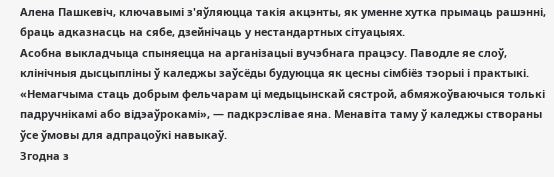Алена Пашкевіч, ключавымі з'яўляюцца такія акцэнты, як уменне хутка прымаць рашэнні, браць адказнасць на сябе, дзейнічаць у нестандартных сітуацыях.
Асобна выкладчыца спыняецца на арганізацыі вучэбнага працэсу. Паводле яе слоў, клінічныя дысцыпліны ў каледжы заўсёды будуюцца як цесны сімбіёз тэорыі і практыкі. «Немагчыма стаць добрым фельчарам ці медыцынскай сястрой, абмяжоўваючыся толькі падручнікамі або відэаўрокамі», — падкрэслівае яна. Менавіта таму ў каледжы створаны ўсе ўмовы для адпрацоўкі навыкаў.
Згодна з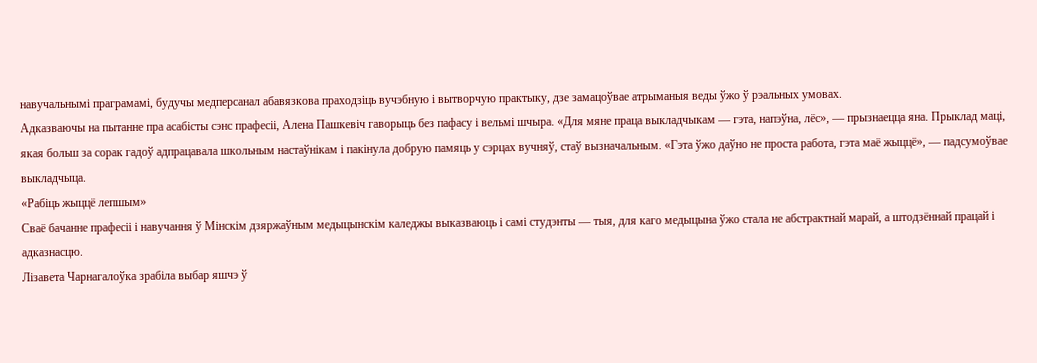навучальнымі праграмамі, будучы медперсанал абавязкова праходзіць вучэбную і вытворчую практыку, дзе замацоўвае атрыманыя веды ўжо ў рэальных умовах.
Адказваючы на пытанне пра асабісты сэнс прафесіі, Алена Пашкевіч гаворыць без пафасу і вельмі шчыра. «Для мяне праца выкладчыкам — гэта, напэўна, лёс», — прызнаецца яна. Прыклад маці, якая больш за сорак гадоў адпрацавала школьным настаўнікам і пакінула добрую памяць у сэрцах вучняў, стаў вызначальным. «Гэта ўжо даўно не проста работа, гэта маё жыццё», — падсумоўвае выкладчыца.
«Рабіць жыццё лепшым»
Сваё бачанне прафесіі і навучання ў Мінскім дзяржаўным медыцынскім каледжы выказваюць і самі студэнты — тыя, для каго медыцына ўжо стала не абстрактнай марай, а штодзённай працай і адказнасцю.
Лізавета Чарнагалоўка зрабіла выбар яшчэ ў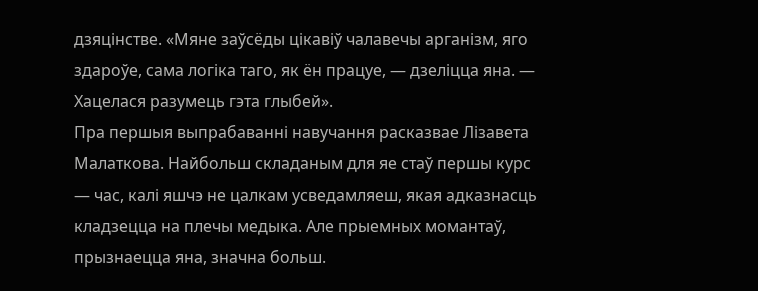дзяцінстве. «Мяне заўсёды цікавіў чалавечы арганізм, яго здароўе, сама логіка таго, як ён працуе, — дзеліцца яна. — Хацелася разумець гэта глыбей».
Пра першыя выпрабаванні навучання расказвае Лізавета Малаткова. Найбольш складаным для яе стаў першы курс — час, калі яшчэ не цалкам усведамляеш, якая адказнасць кладзецца на плечы медыка. Але прыемных момантаў, прызнаецца яна, значна больш.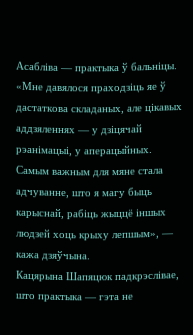Асабліва — практыка ў бальніцы. «Мне давялося праходзіць яе ў дастаткова складаных, але цікавых аддзяленнях — у дзіцячай рэанімацыі, у аперацыйных. Самым важным для мяне стала адчуванне, што я магу быць карыснай, рабіць жыццё іншых людзей хоць крыху лепшым», — кажа дзяўчына.
Кацярына Шапяцюк падкрэслівае, што практыка — гэта не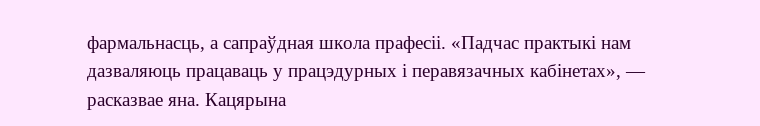фармальнасць, а сапраўдная школа прафесіі. «Падчас практыкі нам дазваляюць працаваць у працэдурных і перавязачных кабінетах», — расказвае яна. Кацярына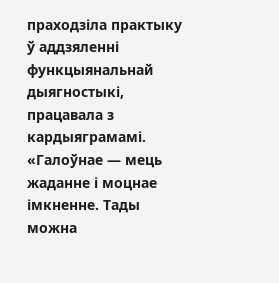праходзіла практыку ў аддзяленні функцыянальнай дыягностыкі, працавала з кардыяграмамі.
«Галоўнае — мець жаданне і моцнае імкненне. Тады можна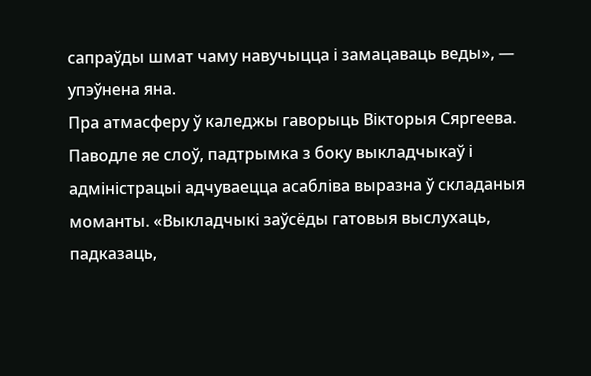сапраўды шмат чаму навучыцца і замацаваць веды», — упэўнена яна.
Пра атмасферу ў каледжы гаворыць Вікторыя Сяргеева. Паводле яе слоў, падтрымка з боку выкладчыкаў і адміністрацыі адчуваецца асабліва выразна ў складаныя моманты. «Выкладчыкі заўсёды гатовыя выслухаць, падказаць,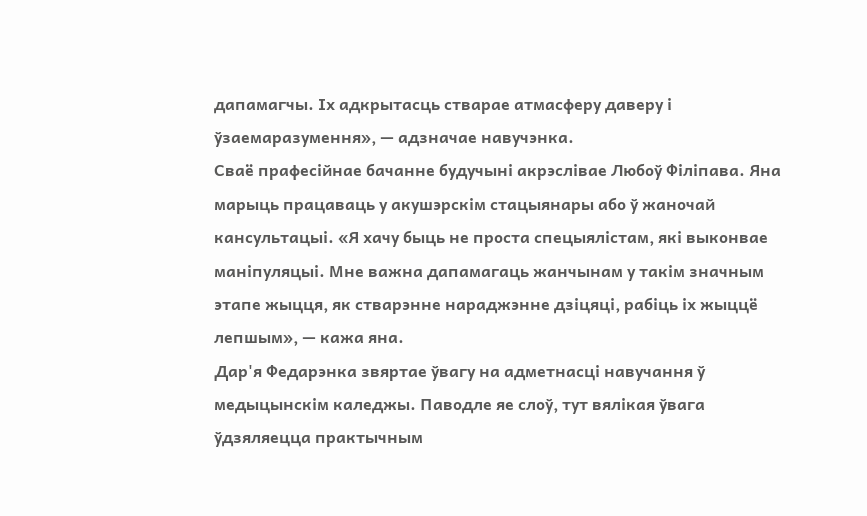дапамагчы. Іх адкрытасць стварае атмасферу даверу і ўзаемаразумення», — адзначае навучэнка.
Сваё прафесійнае бачанне будучыні акрэслівае Любоў Філіпава. Яна марыць працаваць у акушэрскім стацыянары або ў жаночай кансультацыі. «Я хачу быць не проста спецыялістам, які выконвае маніпуляцыі. Мне важна дапамагаць жанчынам у такім значным этапе жыцця, як стварэнне нараджэнне дзіцяці, рабіць іх жыццё лепшым», — кажа яна.
Дар'я Федарэнка звяртае ўвагу на адметнасці навучання ў медыцынскім каледжы. Паводле яе слоў, тут вялікая ўвага ўдзяляецца практычным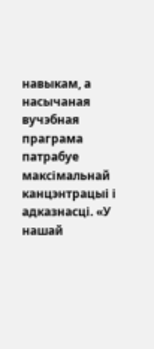навыкам, а насычаная вучэбная праграма патрабуе максімальнай канцэнтрацыі і адказнасці. «У нашай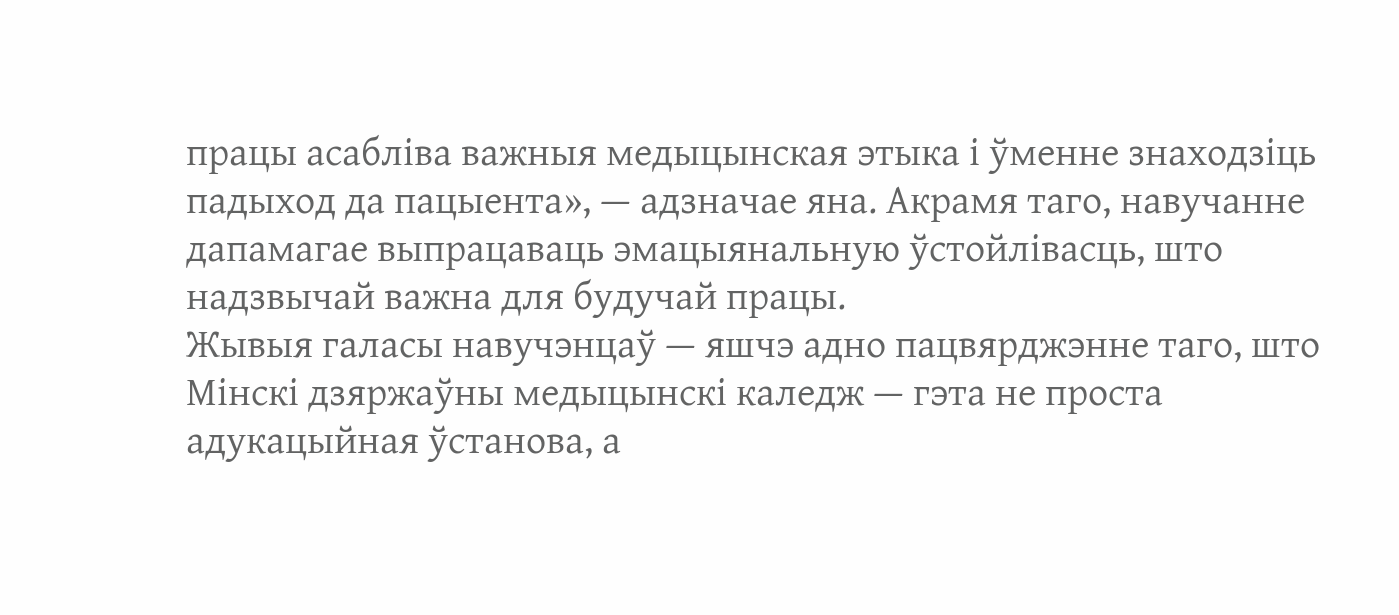працы асабліва важныя медыцынская этыка і ўменне знаходзіць падыход да пацыента», — адзначае яна. Акрамя таго, навучанне дапамагае выпрацаваць эмацыянальную ўстойлівасць, што надзвычай важна для будучай працы.
Жывыя галасы навучэнцаў — яшчэ адно пацвярджэнне таго, што Мінскі дзяржаўны медыцынскі каледж — гэта не проста адукацыйная ўстанова, а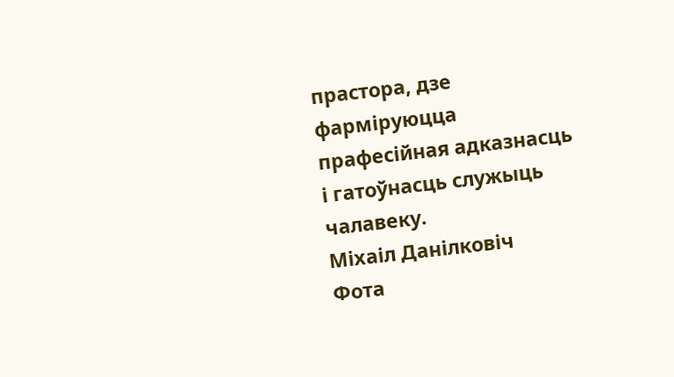прастора, дзе фарміруюцца прафесійная адказнасць і гатоўнасць служыць чалавеку.
Міхаіл Данілковіч
Фота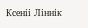Ксеніі Ліннік